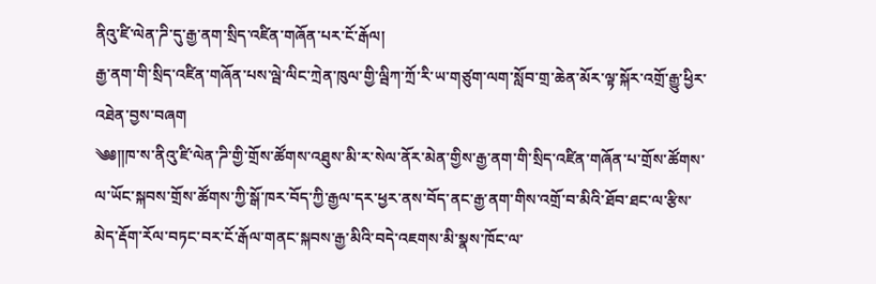ནིའུ་ཛི་ལེན་ཌི་དུ་རྒྱ་ནག་སྲིད་འཛིན་གཞོན་པར་ངོ་རྒོལ།
རྒྱ་ནག་གི་སྲིད་འཛིན་གཞོན་པས་ལྦེ་ལིང་ཀྲེན་ཁུལ་གྱི་ལྦིཀ་ཀྲོ་རི་ཡ་གཙུག་ལག་སློབ་གྲ་ཆེན་མོར་ལྟ་སྐོར་འགྲོ་རྒྱུ་ཕྱིར་འཐེན་བྱས་བཞག
༄༅༎ཁ་ས་ནིའུ་ཛི་ལེན་ཌི་གྱི་གྲོས་ཚོགས་འཐུས་མི་ར་སེལ་ནོར་མེན་གྱིས་རྒྱ་ནག་གི་སྲིད་འཛིན་གཞོན་པ་གྲོས་ཚོགས་ལ་ཡོང་སྐབས་གྲོས་ཚོགས་ཀྱི་སྒོ་ཁར་བོད་ཀྱི་རྒྱལ་དར་ཕྱར་ནས་བོད་ནང་རྒྱ་ནག་གིས་འགྲོ་བ་མིའི་ཐོབ་ཐང་ལ་རྩིས་མེད་རྡོག་རོལ་བཏང་བར་ངོ་རྒོལ་གནང་སྐབས་རྒྱ་མིའི་བདེ་འཇགས་མི་སྣས་ཁོང་ལ་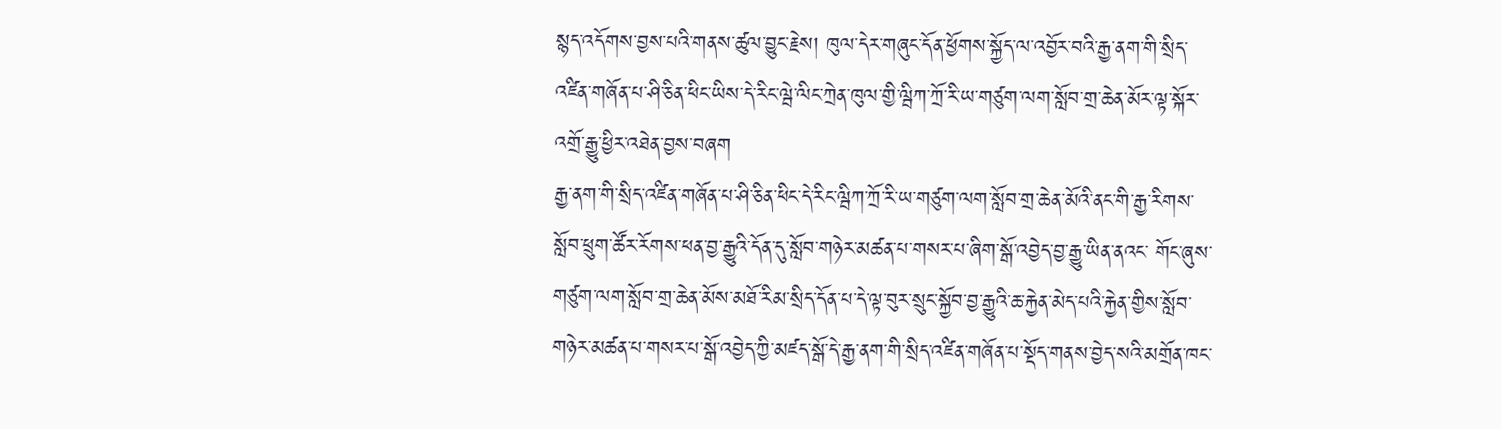སྙད་འདོགས་བྱས་པའི་གནས་ཚུལ་བྱུང་རྗེས། ཁུལ་དེར་གཞུང་དོན་ཕྱོགས་སྐྱོད་ལ་འབྱོར་བའི་རྒྱ་ནག་གི་སྲིད་འཛིན་གཞོན་པ་ཤི་ཅིན་ཕིང་ཡིས་དེ་རིང་ལྦེ་ལིང་ཀྲེན་ཁུལ་གྱི་ལྦིཀ་ཀྲོ་རི་ཡ་གཙུག་ལག་སློབ་གྲ་ཆེན་མོར་ལྟ་སྐོར་འགྲོ་རྒྱུ་ཕྱིར་འཐེན་བྱས་བཞག
རྒྱ་ནག་གི་སྲིད་འཛིན་གཞོན་པ་ཤི་ཅིན་ཕིང་དེ་རིང་ལྦིཀ་ཀྲོ་རི་ཡ་གཙུག་ལག་སློབ་གྲ་ཆེན་མོའི་ནང་གི་རྒྱ་རིགས་སློབ་ཕྲུག་ཚོར་རོགས་ཕན་བྱ་རྒྱུའི་དོན་དུ་སློབ་གཉེར་མཚན་པ་གསར་པ་ཞིག་སྒོ་འབྱེད་བྱ་རྒྱུ་ཡིན་ནའང་ གོང་ཞུས་གཙུག་ལག་སློབ་གྲ་ཆེན་མོས་མཐོ་རིམ་སྲིད་དོན་པ་དེ་ལྟ་བུར་སྲུང་སྐྱོབ་བྱ་རྒྱུའི་ཆ་རྐྱེན་མེད་པའི་རྐྱེན་གྱིས་སློབ་གཉེར་མཚན་པ་གསར་པ་སྒོ་འབྱེད་ཀྱི་མཛད་སྒོ་དེ་རྒྱ་ནག་གི་སྲིད་འཛིན་གཞོན་པ་སྡོད་གནས་བྱེད་སའི་མགྲོན་ཁང་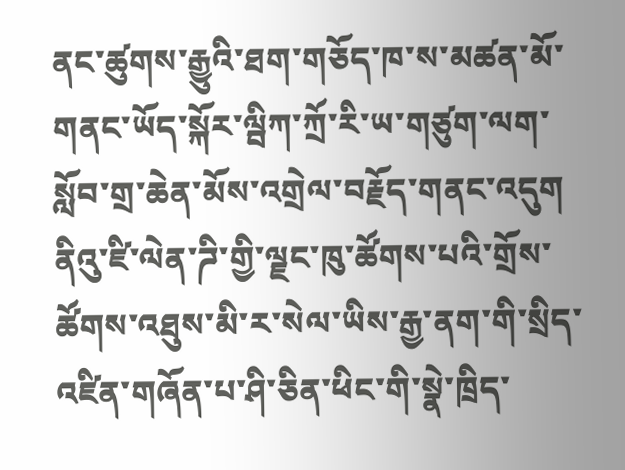ནང་ཚུགས་རྒྱུའི་ཐག་གཅོད་ཁ་ས་མཚན་མོ་གནང་ཡོད་སྐོར་ལྦིཀ་ཀྲོ་རི་ཡ་གཙུག་ལག་སློབ་གྲ་ཆེན་མོས་འགྲེལ་བརྗོད་གནང་འདུག
ནིའུ་ཛི་ལེན་ཌི་གྱི་ལྗང་ཁུ་ཚོགས་པའི་གྲོས་ཚོགས་འཐུས་མི་ར་སེལ་ཡིས་རྒྱ་ནག་གི་སྲིད་འཛིན་གཞོན་པ་ཤི་ཅིན་ཕིང་གི་སྣེ་ཁྲིད་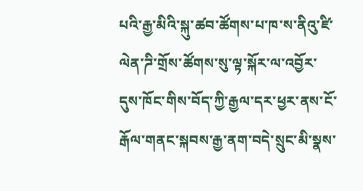པའི་རྒྱ་མིའི་སྐུ་ཚབ་ཚོགས་པ་ཁ་ས་ནིའུ་ཛི་ལེན་ཌི་གྲོས་ཚོགས་སུ་ལྟ་སྐོར་ལ་འབྱོར་དུས་ཁོང་གིས་བོད་ཀྱི་རྒྱལ་དར་ཕྱར་ནས་ངོ་རྒོལ་གནང་སྐབས་རྒྱ་ནག་བདེ་སྲུང་མི་སྣས་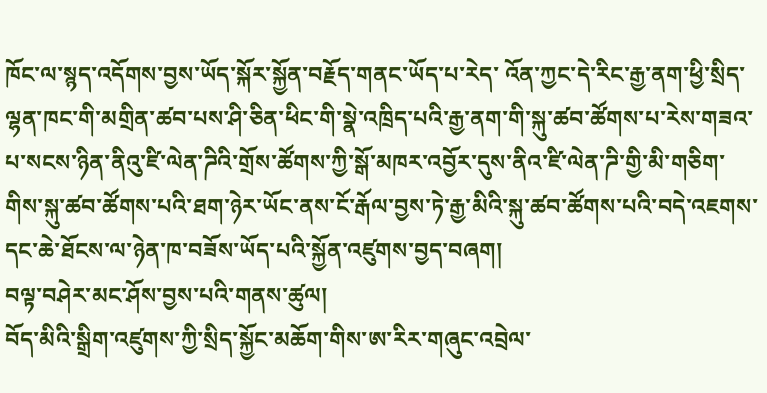ཁོང་ལ་སྙད་འདོགས་བྱས་ཡོད་སྐོར་སྐྱོན་བརྗོད་གནང་ཡོད་པ་རེད་ འོན་ཀྱང་དེ་རིང་རྒྱ་ནག་ཕྱི་སྲིད་ལྷན་ཁང་གི་མགྲིན་ཚབ་པས་ཤི་ཅིན་ཕིང་གི་སྣེ་འཁྲིད་པའི་རྒྱ་ནག་གི་སྐུ་ཚབ་ཚོགས་པ་རེས་གཟའ་པ་སངས་ཉིན་ནིའུ་ཛི་ལེན་ཌིའི་གྲོས་ཚོགས་ཀྱི་སྒོ་མཁར་འབྱོར་དུས་ནིའ་ཛི་ལེན་ཌི་གྱི་མི་གཅིག་གིས་སྐུ་ཚབ་ཚོགས་པའི་ཐག་ཉེར་ཡོང་ནས་ངོ་རྒོལ་བྱས་ཏེ་རྒྱ་མིའི་སྐུ་ཚབ་ཚོགས་པའི་བདེ་འཇགས་དང་ཆེ་ཐོངས་ལ་ཉེན་ཁ་བཟོས་ཡོད་པའི་སྐྱོན་འཛུགས་བྱད་བཞག།
བལྟ་བཤེར་མང་ཤོས་བྱས་པའི་གནས་ཚུལ།
བོད་མིའི་སྒྲིག་འཛུགས་ཀྱི་སྲིད་སྐྱོང་མཆོག་གིས་ཨ་རིར་གཞུང་འབྲེལ་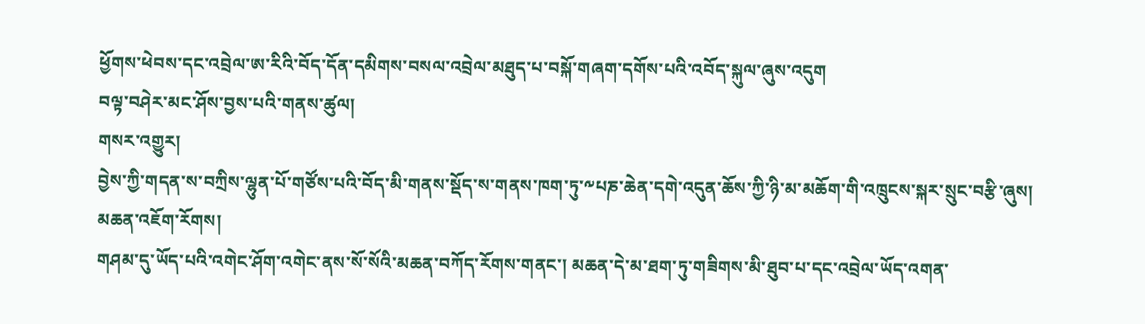ཕྱོགས་ཕེབས་དང་འབྲེལ་ཨ་རིའི་བོད་དོན་དམིགས་བསལ་འབྲེལ་མཐུད་པ་བསྐོ་གཞག་དགོས་པའི་འབོད་སྐུལ་ཞུས་འདུག
བལྟ་བཤེར་མང་ཤོས་བྱས་པའི་གནས་ཚུལ།
གསར་འགྱུར།
བྱེས་ཀྱི་གདན་ས་བཀྲིས་ལྷུན་པོ་གཙོས་པའི་བོད་མི་གནས་སྡོད་ས་གནས་ཁག་ཏུ་༸པཎ་ཆེན་དགེ་འདུན་ཆོས་ཀྱི་ཉི་མ་མཆོག་གི་འཁྲུངས་སྐར་སྲུང་བརྩི་ཞུས།
མཆན་འཇོག་རོགས།
གཤམ་དུ་ཡོད་པའི་འགེང་ཤོག་འགེང་ནས་སོ་སོའི་མཆན་བཀོད་རོགས་གནང་། མཆན་དེ་མ་ཐག་ཏུ་གཟིགས་མི་ཐུབ་པ་དང་འབྲེལ་ཡོད་འགན་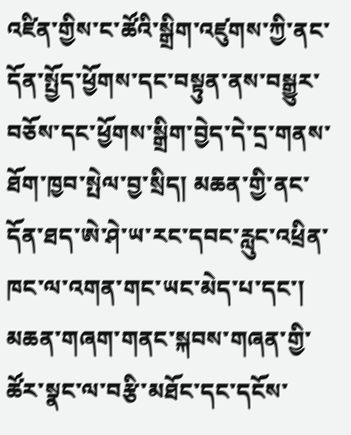འཛིན་གྱིས་ང་ཚོའི་སྒྲིག་འཛུགས་ཀྱི་ནང་དོན་སྤྱོད་ཕྱོགས་དང་བསྟུན་ནས་བསྒྱུར་བཅོས་དང་ཕྱོགས་སྒྲིག་བྱེད་དེ་དྲ་གནས་ཐོག་ཁྱབ་སྤེལ་བྱ་སྲིད། མཆན་གྱི་ནང་དོན་ཐད་ཨེ་ཤེ་ཡ་རང་དབང་རླུང་འཕྲིན་ཁང་ལ་འགན་གང་ཡང་མེད་པ་དང་། མཆན་གཞག་གནང་སྐབས་གཞན་གྱི་ཚོར་སྣང་ལ་བརྩི་མཐོང་དང་དངོས་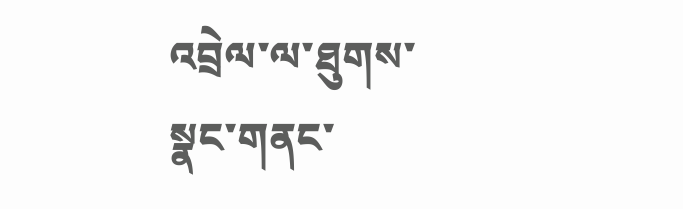འབྲེལ་ལ་ཐུགས་སྣང་གནང་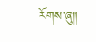རོགས་ཞུ༎